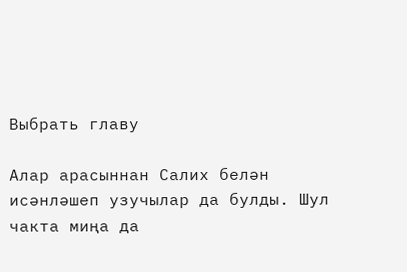Выбрать главу

Алар арасыннан Салих белән исәнләшеп узучылар да булды. Шул чакта миңа да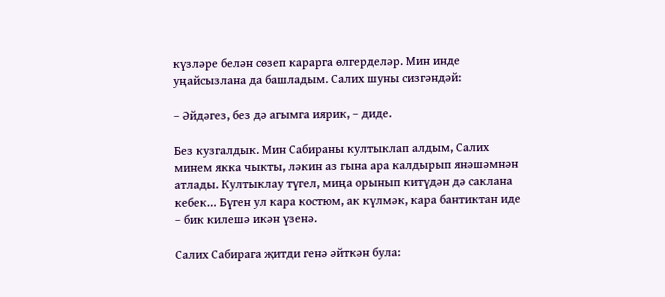күзләре белән сөзеп карарга өлгерделәр. Мин инде уңайсызлана да башладым. Салих шуны сизгәндәй:

– Әйдәгез, без дә агымга иярик, – диде.

Без кузгалдык. Мин Сабираны култыклап алдым, Салих минем якка чыкты, ләкин аз гына ара калдырып янәшәмнән атлады. Култыклау түгел, миңа орынып китүдән дә саклана кебек… Бүген ул кара костюм, ак күлмәк, кара бантиктан иде – бик килешә икән үзенә.

Салих Сабирага җитди генә әйткән була: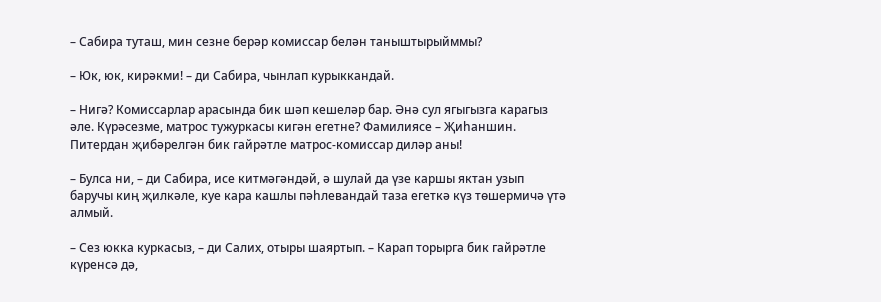– Сабира туташ, мин сезне берәр комиссар белән таныштырыйммы?

– Юк, юк, кирәкми! – ди Сабира, чынлап курыккандай.

– Нигә? Комиссарлар арасында бик шәп кешеләр бар. Әнә сул ягыгызга карагыз әле. Күрәсезме, матрос тужуркасы кигән егетне? Фамилиясе – Җиһаншин. Питердан җибәрелгән бик гайрәтле матрос-комиссар диләр аны!

– Булса ни, – ди Сабира, исе китмәгәндәй, ә шулай да үзе каршы яктан узып баручы киң җилкәле, куе кара кашлы пәһлевандай таза егеткә күз төшермичә үтә алмый.

– Сез юкка куркасыз, – ди Салих, отыры шаяртып. – Карап торырга бик гайрәтле күренсә дә,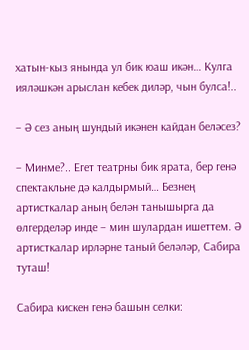хатын-кыз янында ул бик юаш икән… Кулга ияләшкән арыслан кебек диләр, чын булса!..

– Ә сез аның шундый икәнен кайдан беләсез?

– Минме?.. Егет театрны бик ярата, бер генә спектакльне дә калдырмый… Безнең артисткалар аның белән танышырга да өлгерделәр инде – мин шулардан ишеттем. Ә артисткалар ирләрне таный беләләр, Сабира туташ!

Сабира кискен генә башын селки: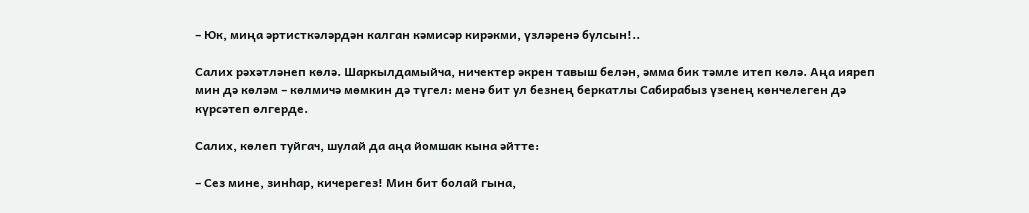– Юк, миңа әртисткәләрдән калган кәмисәр кирәкми, үзләренә булсын!..

Салих рәхәтләнеп көлә. Шаркылдамыйча, ничектер әкрен тавыш белән, әмма бик тәмле итеп көлә. Аңа ияреп мин дә көләм – көлмичә мөмкин дә түгел: менә бит ул безнең беркатлы Сабирабыз үзенең көнчелеген дә күрсәтеп өлгерде.

Салих, көлеп туйгач, шулай да аңа йомшак кына әйтте:

– Сез мине, зинһар, кичерегез! Мин бит болай гына,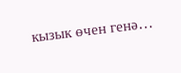кызык өчен генә…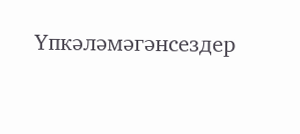Үпкәләмәгәнсездер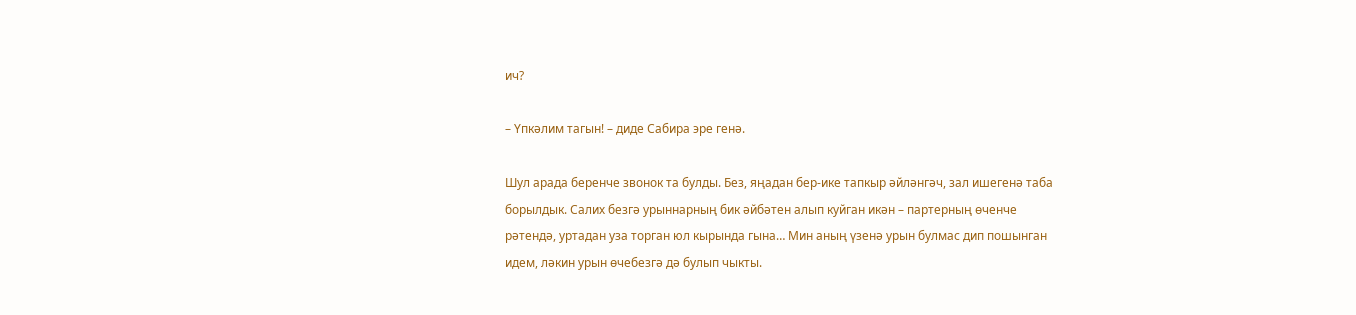ич?

– Үпкәлим тагын! – диде Сабира эре генә.

Шул арада беренче звонок та булды. Без, яңадан бер-ике тапкыр әйләнгәч, зал ишегенә таба борылдык. Салих безгә урыннарның бик әйбәтен алып куйган икән – партерның өченче рәтендә, уртадан уза торган юл кырында гына… Мин аның үзенә урын булмас дип пошынган идем, ләкин урын өчебезгә дә булып чыкты.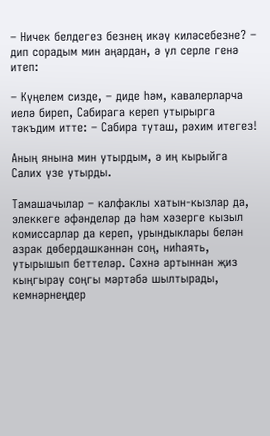– Ничек белдегез безнең икәү киләсебезне? – дип сорадым мин аңардан, ә ул серле генә итеп:

– Күңелем сизде, – диде һәм, кавалерларча иелә биреп, Сабирага кереп утырырга тәкъдим итте: – Сабира туташ, рәхим итегез!

Аның янына мин утырдым, ә иң кырыйга Салих үзе утырды.

Тамашачылар – калфаклы хатын-кызлар да, элеккеге әфәнделәр дә һәм хәзерге кызыл комиссарлар да кереп, урындыклары белән азрак дөбердәшкәннән соң, ниһаять, утырышып беттеләр. Сәхнә артыннан җиз кыңгырау соңгы мәртәбә шылтырады, кемнәрнеңдер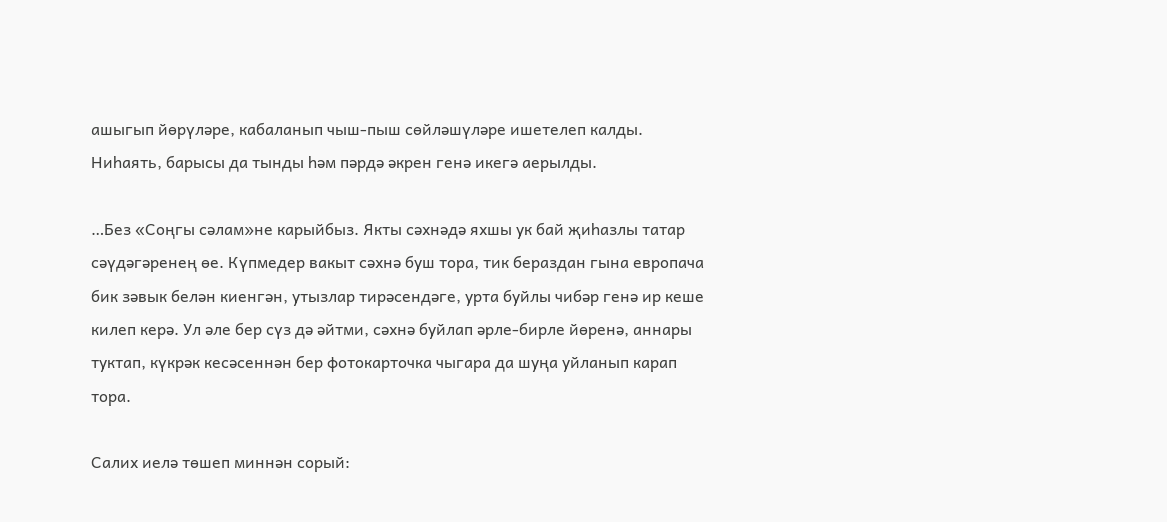ашыгып йөрүләре, кабаланып чыш-пыш сөйләшүләре ишетелеп калды. Ниһаять, барысы да тынды һәм пәрдә әкрен генә икегә аерылды.

…Без «Соңгы сәлам»не карыйбыз. Якты сәхнәдә яхшы ук бай җиһазлы татар сәүдәгәренең өе. Күпмедер вакыт сәхнә буш тора, тик бераздан гына европача бик зәвык белән киенгән, утызлар тирәсендәге, урта буйлы чибәр генә ир кеше килеп керә. Ул әле бер сүз дә әйтми, сәхнә буйлап әрле-бирле йөренә, аннары туктап, күкрәк кесәсеннән бер фотокарточка чыгара да шуңа уйланып карап тора.

Салих иелә төшеп миннән сорый: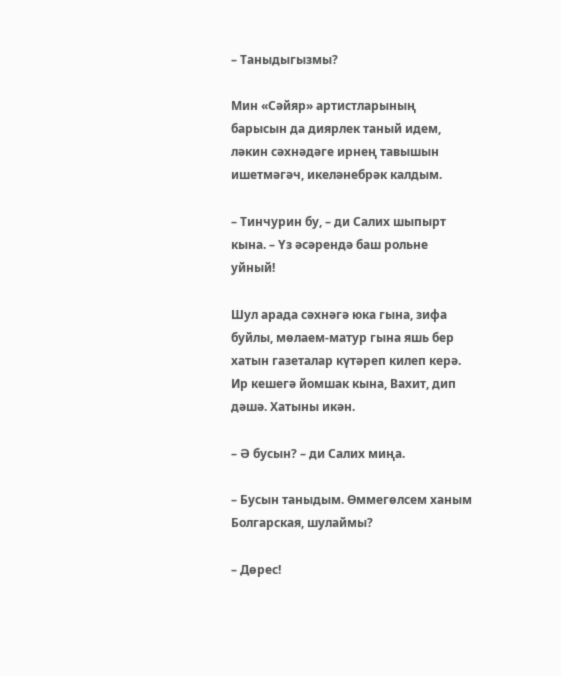– Таныдыгызмы?

Мин «Сәйяр» артистларының барысын да диярлек таный идем, ләкин сәхнәдәге ирнең тавышын ишетмәгәч, икеләнебрәк калдым.

– Тинчурин бу, – ди Салих шыпырт кына. – Үз әсәрендә баш рольне уйный!

Шул арада сәхнәгә юка гына, зифа буйлы, мөлаем-матур гына яшь бер хатын газеталар күтәреп килеп керә. Ир кешегә йомшак кына, Вахит, дип дәшә. Хатыны икән.

– Ә бусын? – ди Салих миңа.

– Бусын таныдым. Өммегөлсем ханым Болгарская, шулаймы?

– Дөрес!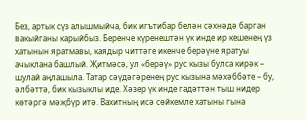Без, артык сүз алышмыйча, бик игътибар белән сәхнәдә барган вакыйганы карыйбыз. Беренче күренештән үк инде ир кешенең үз хатынын яратмавы, каядыр читтәге икенче берәүне яратуы ачыклана башлый. Җитмәсә, ул «берәү» рус кызы булса кирәк – шулай аңлашыла. Татар сәүдәгәренең рус кызына мәхәббәте – бу, әлбәттә, бик кызыклы иде. Хәзер үк инде гадәттән тыш нидер көтәргә мәҗбүр итә. Вахитның исә сөйкемле хатыны гына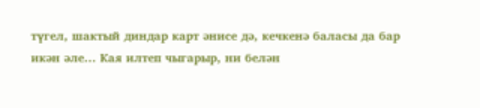түгел, шактый диндар карт әнисе дә, кечкенә баласы да бар икән әле… Кая илтеп чыгарыр, ни белән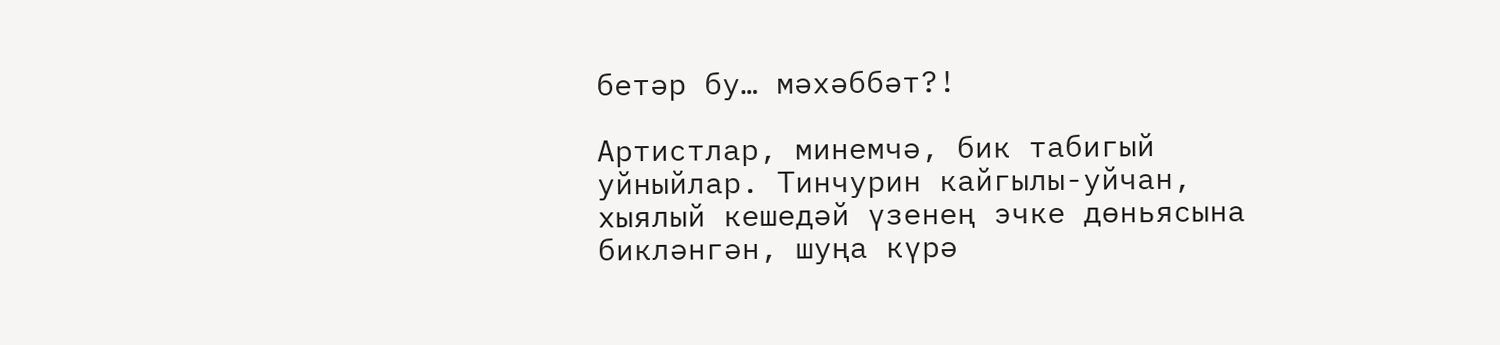бетәр бу… мәхәббәт?!

Артистлар, минемчә, бик табигый уйныйлар. Тинчурин кайгылы-уйчан, хыялый кешедәй үзенең эчке дөньясына бикләнгән, шуңа күрә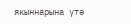якыннарына үтә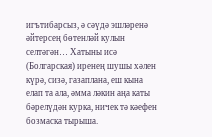игътибарсыз, ә сәүдә эшләренә әйтерсең бөтенләй кулын селтәгән… Хатыны исә (Болгарская) иренең шушы хәлен күрә, сизә, газаплана, еш кына елап та ала, әмма ләкин аңа каты бәрелүдән курка, ничек тә кәефен бозмаска тырыша.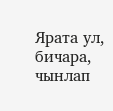Ярата ул, бичара, чынлап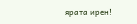ярата ирен!